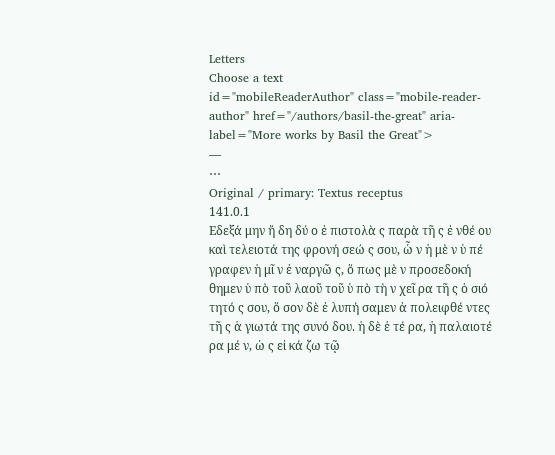Letters
Choose a text
id="mobileReaderAuthor" class="mobile-reader-author" href="/authors/basil-the-great" aria-label="More works by Basil the Great">
—
⋯
Original / primary: Textus receptus
141.0.1
Εδεξά μην ἤ δη δύ ο ἐ πιστολὰ ς παρὰ τῆ ς ἐ νθέ ου καὶ τελειοτά της φρονή σεώ ς σου, ὧ ν ἡ μὲ ν ὑ πέ γραφεν ἡ μῖ ν ἐ ναργῶ ς, ὅ πως μὲ ν προσεδοκή θημεν ὑ πὸ τοῦ λαοῦ τοῦ ὑ πὸ τὴ ν χεῖ ρα τῆ ς ὁ σιό τητό ς σου, ὅ σον δὲ ἐ λυπή σαμεν ἀ πολειφθέ ντες τῆ ς ἁ γιωτά της συνό δου. ἡ δὲ ἑ τέ ρα, ἡ παλαιοτέ ρα μέ ν, ὡ ς εἰ κά ζω τῷ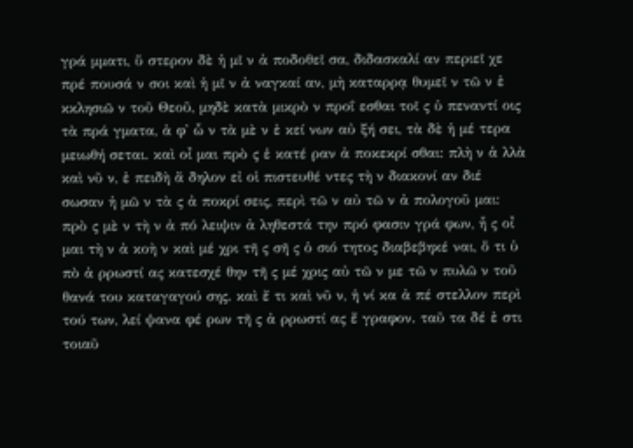γρά μματι, ὕ στερον δὲ ἡ μῖ ν ἀ ποδοθεῖ σα, διδασκαλί αν περιεῖ χε πρέ πουσά ν σοι καὶ ἡ μῖ ν ἀ ναγκαί αν, μὴ καταρρᾳ θυμεῖ ν τῶ ν ἐ κκλησιῶ ν τοῦ Θεοῦ, μηδὲ κατὰ μικρὸ ν προΐ εσθαι τοῖ ς ὑ πεναντί οις τὰ πρά γματα, ἀ φ̓ ὧ ν τὰ μὲ ν ἐ κεί νων αὐ ξή σει, τὰ δὲ ἡ μέ τερα μειωθή σεται. καὶ οἶ μαι πρὸ ς ἑ κατέ ραν ἀ ποκεκρί σθαι: πλὴ ν ἀ λλὰ καὶ νῦ ν, ἐ πειδὴ ἄ δηλον εἰ οἱ πιστευθέ ντες τὴ ν διακονί αν διέ σωσαν ἡ μῶ ν τὰ ς ἀ ποκρί σεις, περὶ τῶ ν αὐ τῶ ν ἀ πολογοῦ μαι: πρὸ ς μὲ ν τὴ ν ἀ πό λειψιν ἀ ληθεστά την πρό φασιν γρά φων, ἧ ς οἶ μαι τὴ ν ἀ κοὴ ν καὶ μέ χρι τῆ ς σῆ ς ὁ σιό τητος διαβεβηκέ ναι, ὅ τι ὑ πὸ ἀ ρρωστί ας κατεσχέ θην τῆ ς μέ χρις αὐ τῶ ν με τῶ ν πυλῶ ν τοῦ θανά του καταγαγού σης. καὶ ἔ τι καὶ νῦ ν, ἡ νί κα ἀ πέ στελλον περὶ τού των, λεί ψανα φέ ρων τῆ ς ἀ ρρωστί ας ἔ γραφον. ταῦ τα δέ ἐ στι τοιαῦ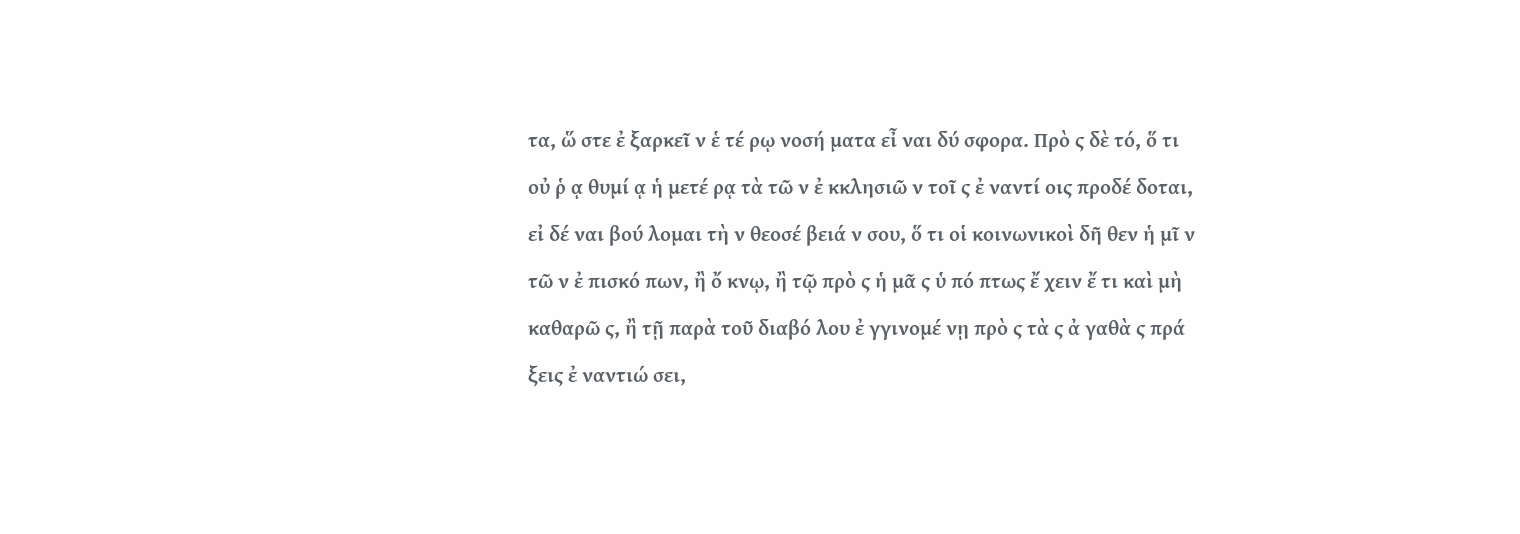τα, ὥ στε ἐ ξαρκεῖ ν ἑ τέ ρῳ νοσή ματα εἶ ναι δύ σφορα. Πρὸ ς δὲ τό, ὅ τι οὐ ῥ ᾳ θυμί ᾳ ἡ μετέ ρᾳ τὰ τῶ ν ἐ κκλησιῶ ν τοῖ ς ἐ ναντί οις προδέ δοται, εἰ δέ ναι βού λομαι τὴ ν θεοσέ βειά ν σου, ὅ τι οἱ κοινωνικοὶ δῆ θεν ἡ μῖ ν τῶ ν ἐ πισκό πων, ἢ ὄ κνῳ, ἢ τῷ πρὸ ς ἡ μᾶ ς ὑ πό πτως ἔ χειν ἔ τι καὶ μὴ καθαρῶ ς, ἢ τῇ παρὰ τοῦ διαβό λου ἐ γγινομέ νῃ πρὸ ς τὰ ς ἀ γαθὰ ς πρά ξεις ἐ ναντιώ σει,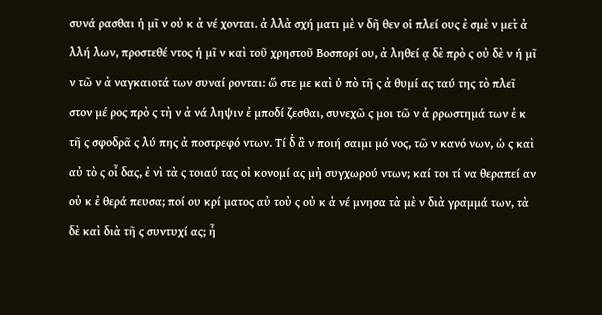συνά ρασθαι ἡ μῖ ν οὐ κ ἀ νέ χονται. ἀ λλὰ σχή ματι μὲ ν δῆ θεν οἱ πλεί ους ἐ σμὲ ν μετ̓ ἀ λλή λων, προστεθέ ντος ἡ μῖ ν καὶ τοῦ χρηστοῦ Βοσπορί ου, ἀ ληθεί ᾳ δὲ πρὸ ς οὐ δὲ ν ἡ μῖ ν τῶ ν ἀ ναγκαιοτά των συναί ρονται: ὥ στε με καὶ ὑ πὸ τῆ ς ἀ θυμί ας ταύ της τὸ πλεῖ στον μέ ρος πρὸ ς τὴ ν ἀ νά ληψιν ἐ μποδί ζεσθαι, συνεχῶ ς μοι τῶ ν ἀ ρρωστημά των ἐ κ τῆ ς σφοδρᾶ ς λύ πης ἀ ποστρεφό ντων. Τί δ̓ ἂ ν ποιή σαιμι μό νος, τῶ ν κανό νων, ὡ ς καὶ αὐ τὸ ς οἶ δας, ἐ νὶ τὰ ς τοιαύ τας οἰ κονομί ας μὴ συγχωρού ντων; καί τοι τί να θεραπεί αν οὐ κ ἐ θερά πευσα; ποί ου κρί ματος αὐ τοὺ ς οὐ κ ἀ νέ μνησα τὰ μὲ ν διὰ γραμμά των, τὰ δὲ καὶ διὰ τῆ ς συντυχί ας; ἦ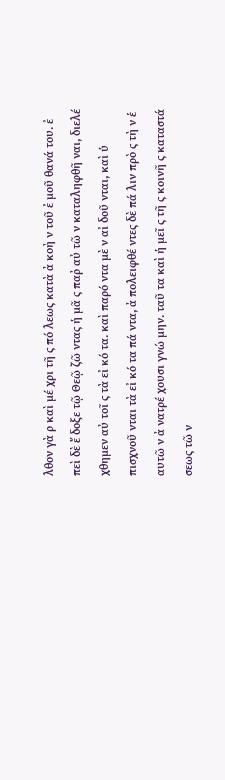λθον γὰ ρ καὶ μέ χρι τῆ ς πό λεως κατὰ ἀ κοὴ ν τοῦ ἐ μοῦ θανά του. ἐ πεὶ δὲ ἔ δοξε τῷ Θεῷ ζῶ ντας ἡ μᾶ ς παῤ αὐ τῶ ν καταληφθῆ ναι, διελέ χθημεν αὐ τοῖ ς τὰ εἰ κό τα. καὶ παρό ντα μὲ ν αἰ δοῦ νται, καὶ ὑ πισχνοῦ νται τὰ εἰ κό τα πά ντα, ἀ πολειφθέ ντες δὲ πά λιν πρὸ ς τὴ ν ἑ αυτῶ ν ἀ νατρέ χουσι γνώ μην. ταῦ τα καὶ ἡ μεῖ ς τῆ ς κοινῆ ς καταστά σεως τῶ ν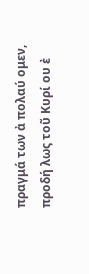πραγμά των ἀ πολαύ ομεν, προδή λως τοῦ Κυρί ου ἐ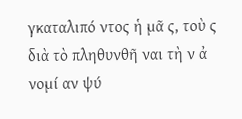γκαταλιπό ντος ἡ μᾶ ς, τοὺ ς διὰ τὸ πληθυνθῆ ναι τὴ ν ἀ νομί αν ψύ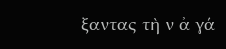ξαντας τὴ ν ἀ γά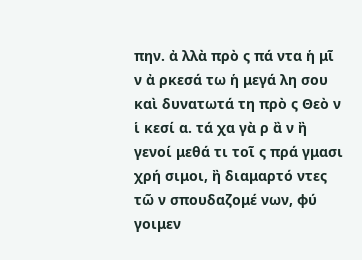πην. ἀ λλὰ πρὸ ς πά ντα ἡ μῖ ν ἀ ρκεσά τω ἡ μεγά λη σου καὶ δυνατωτά τη πρὸ ς Θεὸ ν ἱ κεσί α. τά χα γὰ ρ ἂ ν ἢ γενοί μεθά τι τοῖ ς πρά γμασι χρή σιμοι, ἢ διαμαρτό ντες τῶ ν σπουδαζομέ νων, φύ γοιμεν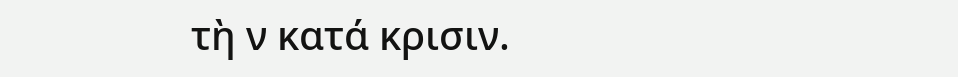τὴ ν κατά κρισιν.